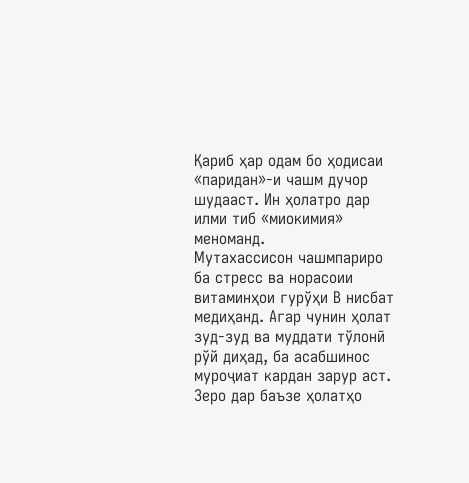Қариб ҳар одам бо ҳодисаи «паридан»-и чашм дучор шудааст. Ин ҳолатро дар илми тиб «миокимия» меноманд.
Мутахассисон чашмпариро ба стресс ва норасоии витаминҳои гурўҳи В нисбат медиҳанд. Агар чунин ҳолат зуд-зуд ва муддати тўлонӣ рўй диҳад, ба асабшинос муроҷиат кардан зарур аст. Зеро дар баъзе ҳолатҳо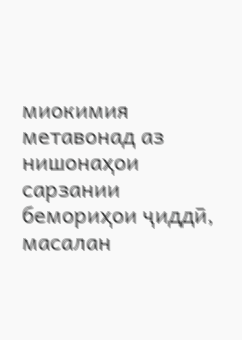миокимия метавонад аз нишонаҳои сарзании бемориҳои ҷиддӣ, масалан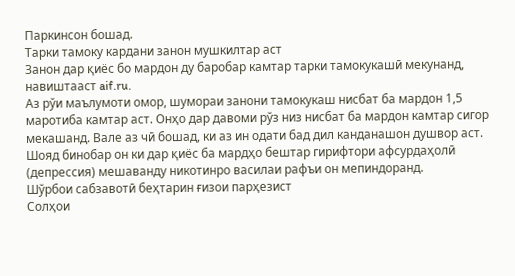Паркинсон бошад.
Тарки тамоку кардани занон мушкилтар аст
Занон дар қиёс бо мардон ду баробар камтар тарки тамокукашӣ мекунанд, навиштааст aif.ru.
Аз рўи маълумоти омор, шумораи занони тамокукаш нисбат ба мардон 1,5 маротиба камтар аст. Онҳо дар давоми рўз низ нисбат ба мардон камтар сигор мекашанд. Вале аз чӣ бошад, ки аз ин одати бад дил канданашон душвор аст. Шояд бинобар он ки дар қиёс ба мардҳо бештар гирифтори афсурдаҳолӣ (депрессия) мешаванду никотинро василаи рафъи он мепиндоранд.
Шўрбои сабзавотӣ беҳтарин ғизои парҳезист
Солҳои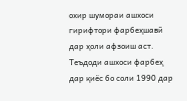охир шумораи ашхоси гирифтори фарбеҳшавӣ дар ҳоли афзоиш аст. Теъдоди ашхоси фарбеҳ дар қиёс бо соли 1990 дар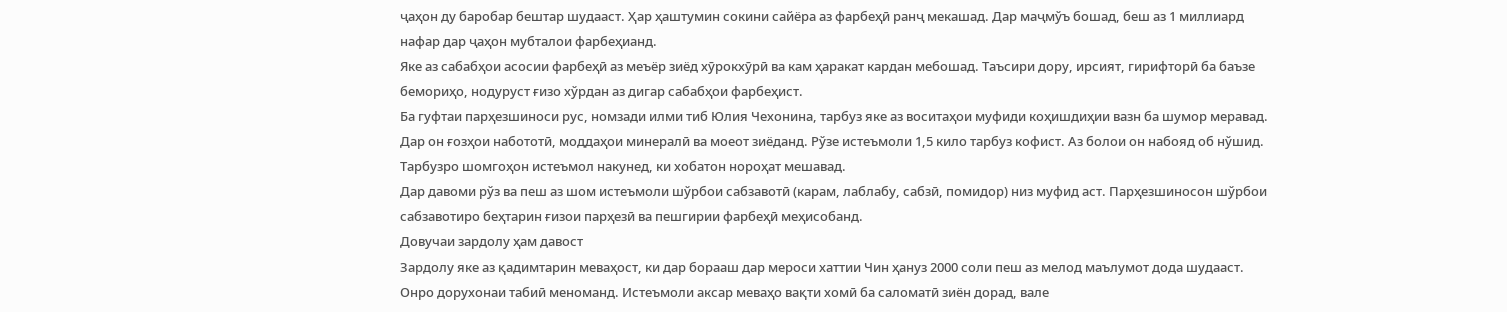ҷаҳон ду баробар бештар шудааст. Ҳар ҳаштумин сокини сайёра аз фарбеҳӣ ранҷ мекашад. Дар маҷмўъ бошад, беш аз 1 миллиард нафар дар ҷаҳон мубталои фарбеҳианд.
Яке аз сабабҳои асосии фарбеҳӣ аз меъёр зиёд хӯрокхӯрӣ ва кам ҳаракат кардан мебошад. Таъсири дору, ирсият, гирифторӣ ба баъзе бемориҳо, нодуруст ғизо хўрдан аз дигар сабабҳои фарбеҳист.
Ба гуфтаи парҳезшиноси рус, номзади илми тиб Юлия Чехонина, тарбуз яке аз воситаҳои муфиди коҳишдиҳии вазн ба шумор меравад. Дар он ғозҳои набототӣ, моддаҳои минералӣ ва моеот зиёданд. Рўзе истеъмоли 1,5 кило тарбуз кофист. Аз болои он набояд об нўшид. Тарбузро шомгоҳон истеъмол накунед, ки хобатон нороҳат мешавад.
Дар давоми рўз ва пеш аз шом истеъмоли шўрбои сабзавотӣ (карам, лаблабу, сабзӣ, помидор) низ муфид аст. Парҳезшиносон шўрбои сабзавотиро беҳтарин ғизои парҳезӣ ва пешгирии фарбеҳӣ меҳисобанд.
Довучаи зардолу ҳам давост
Зардолу яке аз қадимтарин меваҳост, ки дар борааш дар мероси хаттии Чин ҳануз 2000 соли пеш аз мелод маълумот дода шудааст.
Онро дорухонаи табиӣ меноманд. Истеъмоли аксар меваҳо вақти хомӣ ба саломатӣ зиён дорад, вале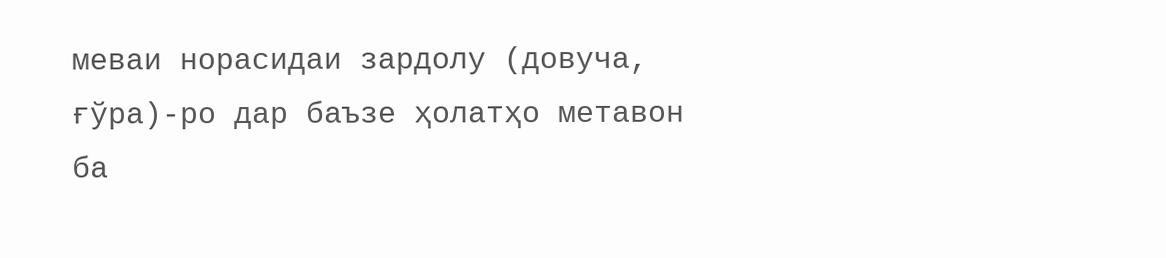меваи норасидаи зардолу (довуча, ғўра)-ро дар баъзе ҳолатҳо метавон ба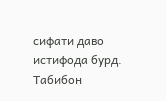сифати даво истифода бурд. Табибон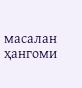масалан ҳангоми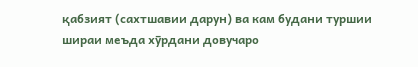қабзият (сахтшавии дарун) ва кам будани туршии шираи меъда хӯрдани довучаро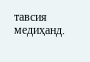тавсия медиҳанд.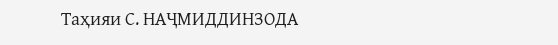Таҳияи С. НАҶМИДДИНЗОДА